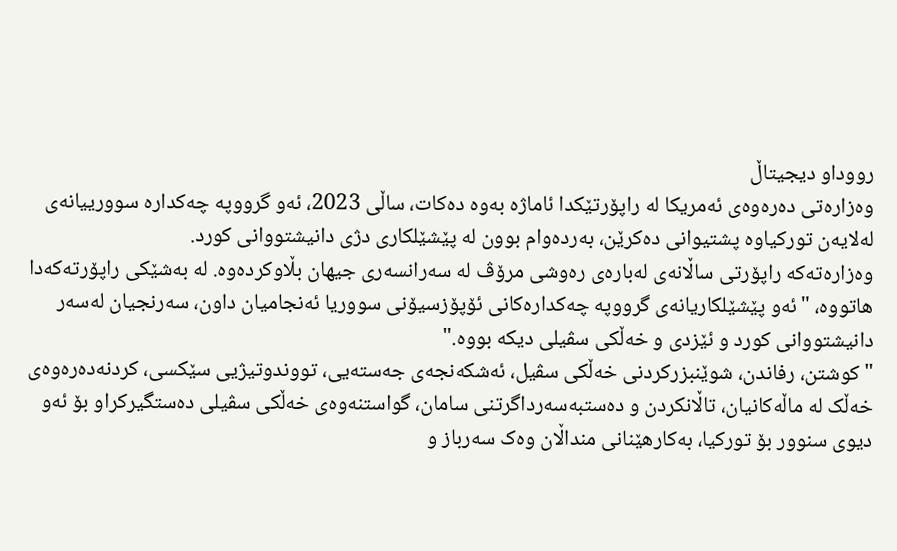رووداو دیجیتاڵ
وەزارەتی دەرەوەی ئەمریکا لە راپۆرتێکدا ئاماژە بەوە دەکات، ساڵی 2023، ئەو گرووپە چەکدارە سوورییانەی لەلایەن تورکیاوە پشتیوانی دەکرێن، بەردەوام بوون لە پێشێلکاری دژی دانیشتووانی کورد.
وەزارەتەکە راپۆرتی ساڵانەی لەبارەی رەوشی مرۆڤ لە سەرانسەری جیهان بڵاوکردەوە. لە بەشێکی راپۆرتەکەدا هاتووە، "ئەو پێشێلکاریانەی گرووپە چەکدارەکانی ئۆپۆزسیۆنی سووریا ئەنجامیان داون، سەرنجیان لەسەر دانیشتووانی کورد و ئێزدی و خەڵکی سڤیلی دیکە بووە."
"کوشتن، رفاندن، شوێنبزرکردنی خەڵکی سڤیل، ئەشکەنجەی جەستەیی، تووندوتیژیی سێکسی، کردنەدەرەوەی خەڵک لە ماڵەکانیان، تاڵانکردن و دەستبەسەرداگرتنی سامان، گواستنەوەی خەڵکی سڤیلی دەستگیرکراو بۆ ئەو دیوی سنوور بۆ تورکیا، بەکارهێنانی منداڵان وەک سەرباز و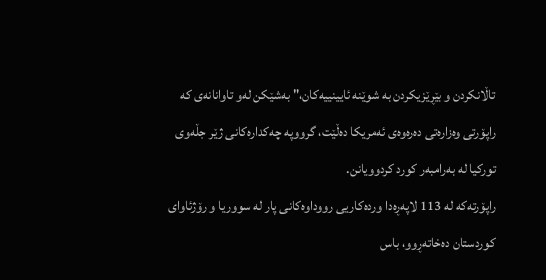تاڵانکردن و بێڕێزیکردن بە شوێنە ئایینییەکان،" بەشێکن لەو تاوانانەی کە راپۆرتی وەزارەتی دەرەوەی ئەمریکا دەڵێت، گرووپە چەکدارەکانی ژێر جڵەوی تورکیا لە بەرامبەر کورد کردوویانن.
راپۆرتەکە لە 113 لاپەڕەدا وردەکاریی رووداوەکانی پار لە سووریا و رۆژئاوای کوردستان دەخاتەڕوو، باس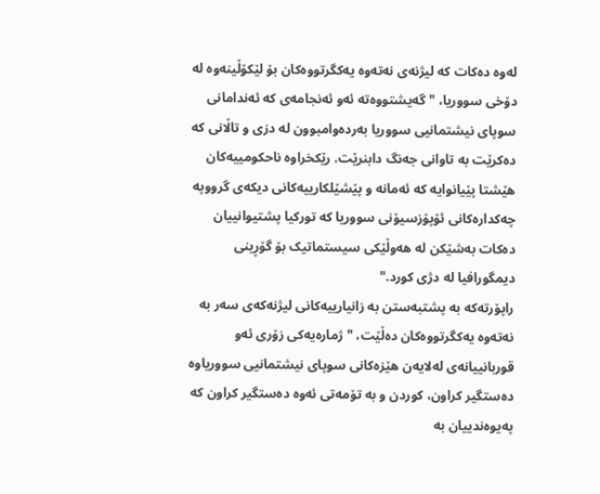لەوە دەکات کە لیژنەی نەتەوە یەکگرتووەکان بۆ لێکۆڵینەوە لە دۆخی سووریا، "گەیشتووەتە ئەو ئەنجامەی کە ئەندامانی سوپای نیشتمانیی سووریا بەردەوامبوون لە دزی و تاڵانی کە دەکرێت بە تاوانی جەنگ دابنرێت. رێکخراوە ناحکومییەکان هێشتا پێیانوایە کە ئەمانە و پێشێلکارییەکانی دیکەی گرووپە چەکدارەکانی ئۆپۆزسیۆنی سووریا کە تورکیا پشتیوانییان دەکات بەشێکن لە هەوڵێکی سیستماتیک بۆ گۆڕینی دیمگورافیا لە دژی کورد."
راپۆرتەکە بە پشتبەستن بە زانیارییەکانی لیژنەکەی سەر بە نەتەوە یەکگرتووەکان دەڵێت، "ژمارەیەکی زۆری ئەو قوربانییانەی لەلایەن هێزەکانی سوپای نیشتمانیی سووریاوە دەستگیر کراون، کوردن و بە تۆمەتی ئەوە دەستگیر کراون کە پەیوەندییان بە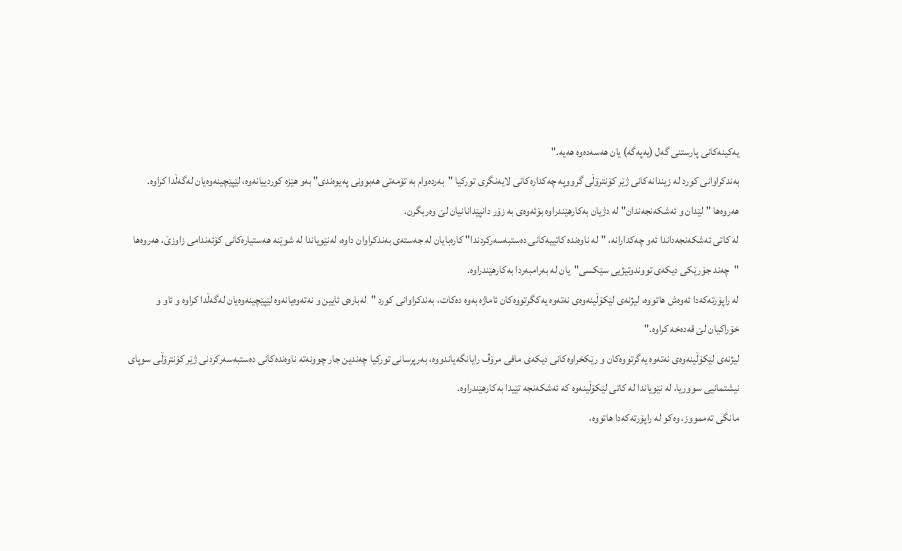یەکینەکانی پارستنی گەل (یەپەگە) یان هەسەدەوە هەیە."
بەندکراوانی کورد لە زیندانەکانی ژێر کۆنترۆڵی گرووپە چەکدارەکانی لایەنگری تورکیا "بەردەوام بە تۆمەتی هەبوونی پەیوەندی" بەو هێزە کوردییانەوە، لێپێچینەوەیان لەگەڵدا کراوە. هەروەها "لێدان و ئەشکەنجەندان" لە دژیان بەکارهێندراوە بۆئەوەی بە زۆر دانپێدانانیان لێ وەربگرن.
لە کاتی ئەشکەنجەداندا ئەو چەکدارانە، "لە ناوەندە کاتییەکانی دەستبەسەرکردندا" کارەبایان لە جەستەی بەندکراوان داوە، لەنێویاندا لە شوێنە هەستیارەکانی کۆئەندامی زاوزێ، هەروەها "چەند جۆرێکی دیکەی تووندوتیژیی سێکسی"یان لە بەرامبەردا بەکارهێندراوە.
لە راپۆرتەکەدا ئەوەش هاتووە، لیژنەی لێکۆڵینەوەی نەتەوە یەکگرتووەکان ئاماژە بەوە دەکات، بەندکراوانی کورد "لەبارەی ئایین و نەتەوەیانەوە لێپێچینەوەیان لەگەڵدا کراوە و ئاو و خۆراکیان لێ قەدەخە کراوە."
لیژنەی لێکۆڵینەوەی نەتەوە یەگرتووەکان و رێکخراوەکانی دیکەی مافی مرۆڤ رایانگەیاندووە، بەرپرسانی تورکیا چەندین جار چوونەتە ناوەندەکانی دەستبەسەرکردنی ژێر کۆنترۆڵی سوپای نیشتمانیی سووریا، لە نێویاندا لە کاتی لێکۆڵینەوە کە ئەشکەنجە تێیدا بەکارهێندراوە.
مانگی تەممووز، وەکو لە راپۆرتەکەدا هاتووە،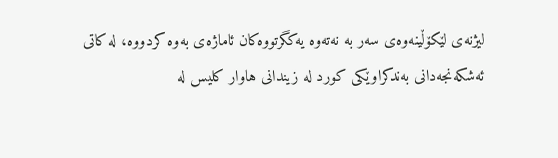لیژنەی لێکۆڵینەوەی سەر بە نەتەوە یەکگرتووەکان ئاماژەی بەوە کردووە، لە کاتی ئەشکەنجەدانی بەندکراوێکی کورد لە زیندانی هاوار کلیس لە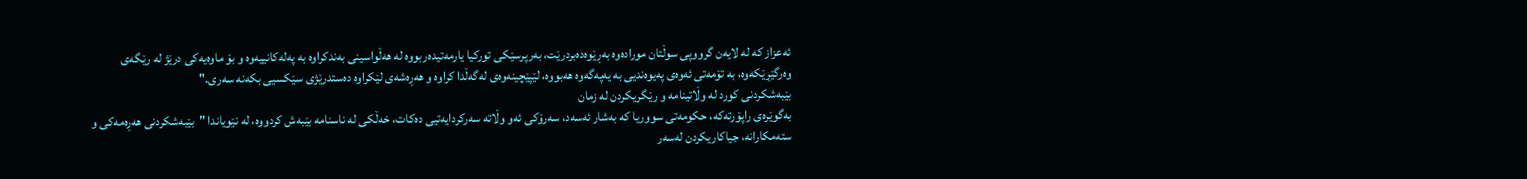ئەعزاز کە لە لایەن گرووپی سوڵتان مورادەوە بەڕێوەدەبردرێت، بەرپرسێکی تورکیا یارمەتیدەربووە لە هەڵواسینی بەندکراوە بە پەلەکانییەوە و بۆ ماوەیەکی درێژ لە رێگەی وەرگێڕێکەوە، بە تۆمەتی ئەوەی پەیوەندیی بە یەپەگەوە هەبووە، لێپێچینەوەی لەگەڵدا کراوە و هەڕەشەی لێکراوە دەستدرێژی سێکسیی بکەنە سەری."
بێبەشکردنی کورد لە وڵاتینامە و رێگریکردن لە زمان
بەگوێرەی راپۆرتەکە، حکومەتی سووریا کە بەشار ئەسەد، سەرۆکی ئەو وڵاتە سەرکردایەتیی دەکات، خەڵکی لە ناسنامە بێبەش کردووە، لە نێویاندا "بێبەشکردنی هەڕەمەکی و ستەمکارانە، جیاکاریکردن لەسەر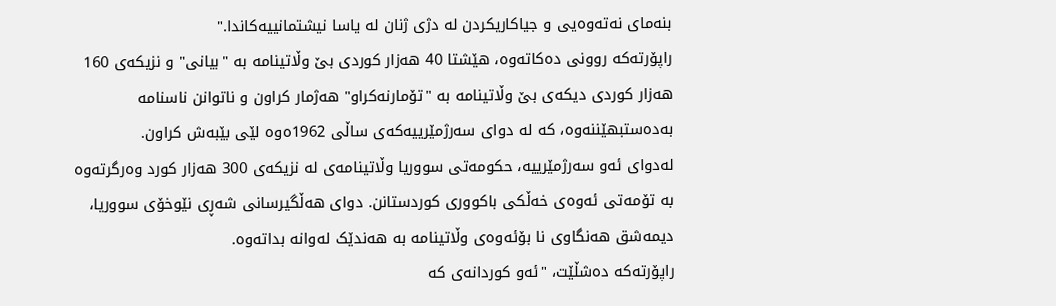بنەمای نەتەوەیی و جیاکاریکردن لە دژی ژنان لە یاسا نیشتمانییەکاندا."
راپۆرتەکە روونی دەکاتەوە، هێشتا 40 هەزار کوردی بێ وڵاتینامە بە "بیانی" و نزیکەی 160 هەزار کوردی دیکەی بێ وڵاتینامە بە "تۆمارنەکراو" هەژمار کراون و ناتوانن ناسنامە بەدەستبهێننەوە، کە لە دوای سەرژمێرییەکەی ساڵی 1962ەوە لێی بێبەش کراون.
لەدوای ئەو سەرژمێرییە، حکومەتی سووریا وڵاتینامەی لە نزیکەی 300 هەزار کورد وەرگرتەوە بە تۆمەتی ئەوەی خەڵکی باکووری کوردستانن. دوای هەڵگیرسانی شەڕی نێوخۆی سووریا، دیمەشق هەنگاوی نا بۆئەوەی وڵاتینامە بە هەندێک لەوانە بداتەوە.
راپۆرتەکە دەشڵێت، "ئەو کوردانەی کە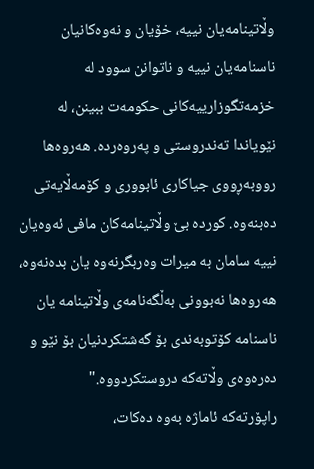وڵاتینامەیان نییە، خۆیان و نەوەکانیان ناسنامەیان نییە و ناتوانن سوود لە خزمەتگوزارییەکانی حکومەت ببینن، لە نێویاندا تەندروستی و پەروەردە. هەروەها رووبەڕووی جیاکاری ئابووری و کۆمەڵایەتی دەبنەوە. کوردە بێ وڵاتینامەکان مافی ئەوەیان نییە سامان بە میرات وەربگرنەوە یان بدەنەوە، هەروەها نەبوونی بەڵگەنامەی وڵاتینامە یان ناسنامە کۆتوبەندی بۆ گەشتکردنیان بۆ نێو و دەرەوەی وڵاتەکە دروستکردووە."
راپۆرتەکە ئاماژە بەوە دەکات،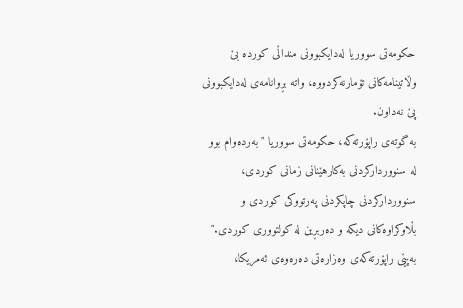حکومەتی سووریا لەدایکبوونی منداڵی کوردە بێ وڵاتینامەکانی تۆمارنەکردووە، واتە بڕوانامەی لەدایکبوونی پێ نەداون.
بە گوتەی راپۆرتەکە، حکومەتی سووریا "بەردەوام بوو لە سنووردارکردنی بەکارهێنانی زمانی کوردی، سنووردارکردنی چاپکردنی پەرتووکی کوردی و بڵاوکراوەکانی دیکە و دەربڕین لە کولتووری کوردی."
بەپێی راپۆرتەکەی وەزارەتی دەرەوەی ئەمریکا،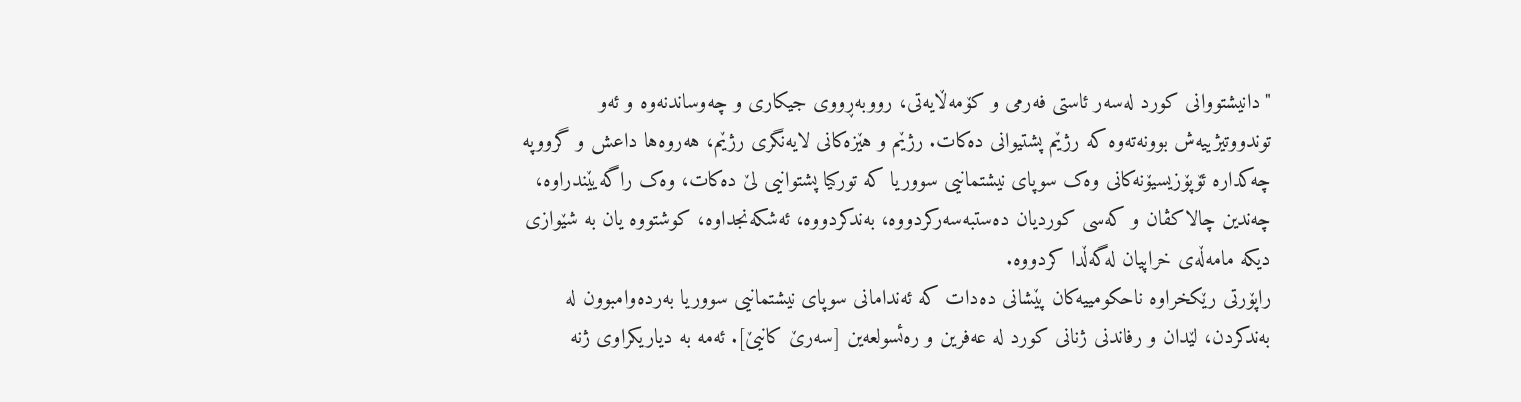"دانیشتووانی کورد لەسەر ئاستی فەرمی و کۆمەڵایەتی، رووبەڕووی جیکاری و چەوساندنەوە و ئەو توندووتیژییەش بوونەتەوە کە رژێم پشتیوانی دەکات. رژێم و هێزەکانی لایەنگری رژێم، هەروەها داعش و گرووپە چەکدارە ئۆپۆزیسیۆنەکانی وەک سوپای نیشتمانیی سووریا کە تورکیا پشتوانیی لێ دەکات، وەک راگەیێندراوە، چەندین چالاکڤان و کەسی کوردیان دەستبەسەرکردووە، بەندکردووە، ئەشکەنجداوە، کوشتووە یان بە شێوازی دیکە مامەڵەی خراپیان لەگەڵدا کردووە.
راپۆرتی رێکخراوە ناحکومییەکان پێشانی دەدات کە ئەندامانی سوپای نیشتمانیی سووریا بەردەوامبوون لە بەندکردن، لێدان و رفاندنی ژنانی کورد لە عەفرین و رەئسولعەین [سەرێ کانیێ]. ئەمە بە دیاریکراوی ژنە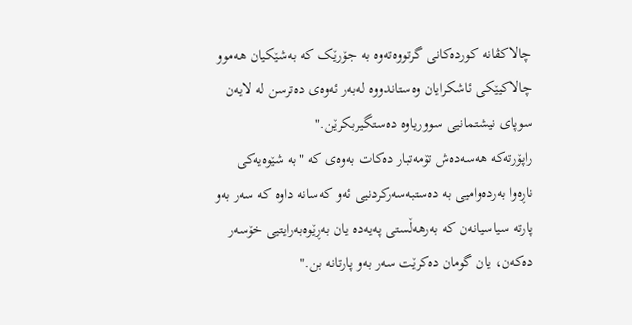چالاکڤانە کوردەکانی گرتووەتەوە بە جۆرێک کە بەشێکیان هەموو چالاکیێکی ئاشکرایان وەستاندووە لەبەر ئەوەی دەترسن لە لایەن سوپای نیشتمانیی سووریاوە دەستگیربکرێن."
راپۆرتەکە هەسەدەش تۆمەتبار دەکات بەوەی کە "بە شێوەیەکی ناڕەوا بەردەوامیی بە دەستبەسەرکردنیی ئەو کەسانە داوە کە سەر بەو پارتە سیاسیانەن کە بەرهەڵستی پەیەدە یان بەڕێوەبەرایتیی خۆسەر دەکەن، یان گومان دەکرێت سەر بەو پارتانە بن."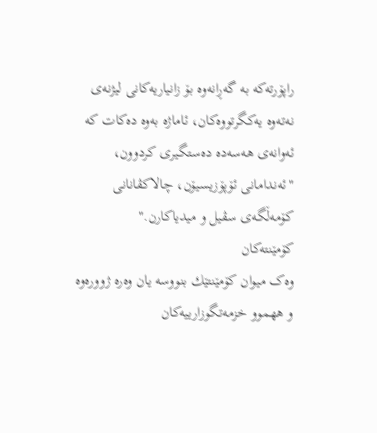راپۆرتەکە بە گەڕانەوە بۆ زانیاریەکانی لیژنەی نەتەوە یەکگرتووەکان، ئاماژە بەوە دەکات کە ئەوانەی هەسەدە دەستگیری کردوون، "ئەندامانی ئۆپۆزیسیۆن، چالاکڤانانی کۆمەڵگەی سڤیل و میدیاکارن."
کۆمێنتەکان
وەک میوان کۆمێنتێك بنووسە یان وەرە ژوورەوە و ههموو خزمەتگوزارییەکان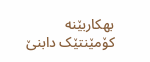بهكاربێنه
کۆمێنتێک دابنێ